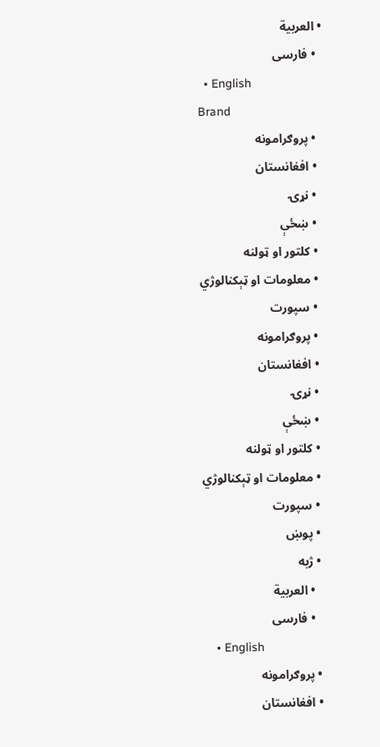• العربية
  • فارسی
  • English
Brand
  • پروګرامونه
  • افغانستان
  • نړۍ
  • ښځې
  • کلتور او ټولنه
  • معلومات او ټېکنالوژي
  • سپورت
  • پروګرامونه
  • افغانستان
  • نړۍ
  • ښځې
  • کلتور او ټولنه
  • معلومات او ټېکنالوژي
  • سپورت
  • پوښ
  • ژبه
    • العربية
    • فارسی
    • English
  • پروګرامونه
  • افغانستان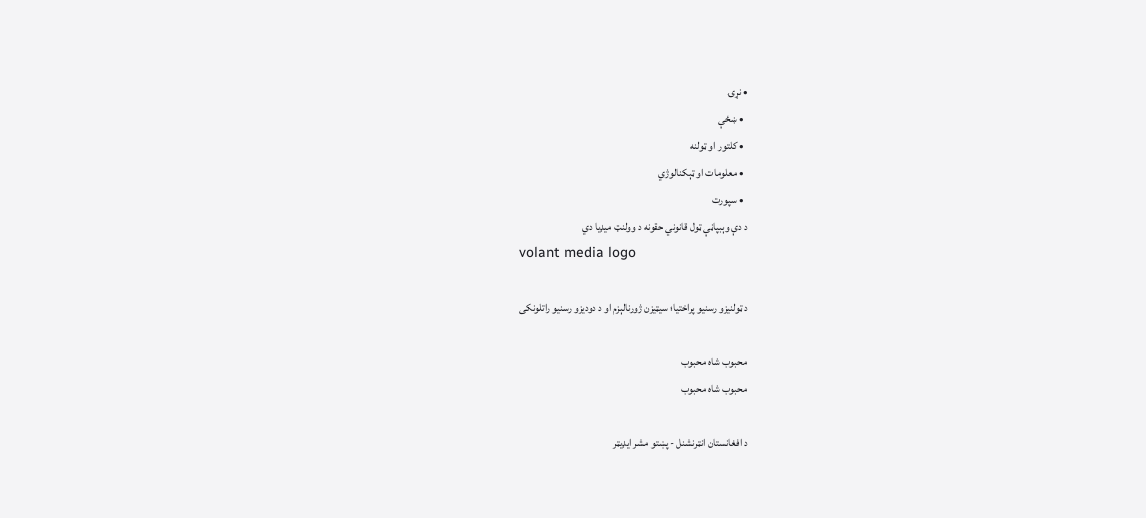• نړۍ
  • ښځې
  • کلتور او ټولنه
  • معلومات او ټېکنالوژي
  • سپورت
د دې وېبپاڼې ټول قانوني حقونه د وولنټ میډیا دي
volant media logo

د ټولنیزو رسنیو پراختیا؛ سیټیزن ژورنالېزم او د دودیزو رسنیو راتلونکی

محبوب‌ شاه محبوب
محبوب‌ شاه محبوب

د افغانستان انټرنشنل - پښتو مشر ایډیټر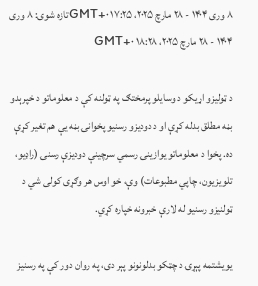۸ وری ۱۴۰۴ - ۲۸ مارچ ۲۰۲۵، ۱۷:۲۵ GMT+۰تازه شوی: ۸ وری ۱۴۰۴ - ۲۸ مارچ ۲۰۲۵، ۱۸:۲۸ GMT+۰

د ټولیزو اړیکو د وسایلو پرمختګ په ټولنه کې د معلوماتو د خپرېدو بڼه مطلق بدله کړې او د دودیزو رسنیو پخوانۍ بڼه یې هم تغیر کړې ده. پخوا د معلوماتو یوازینۍ رسمي سرچینې دودیزې رسنۍ (راډیو، تلویزیون، چاپي مطبوعات) وې، خو اوس هر وګړی کولی شي د ټولنیزو رسنیو له لارې خبرونه خپاره کړي.

یویشتمه پېړۍ د چټکو بدلونونو پېر دی، په روان دور کې په رسنیز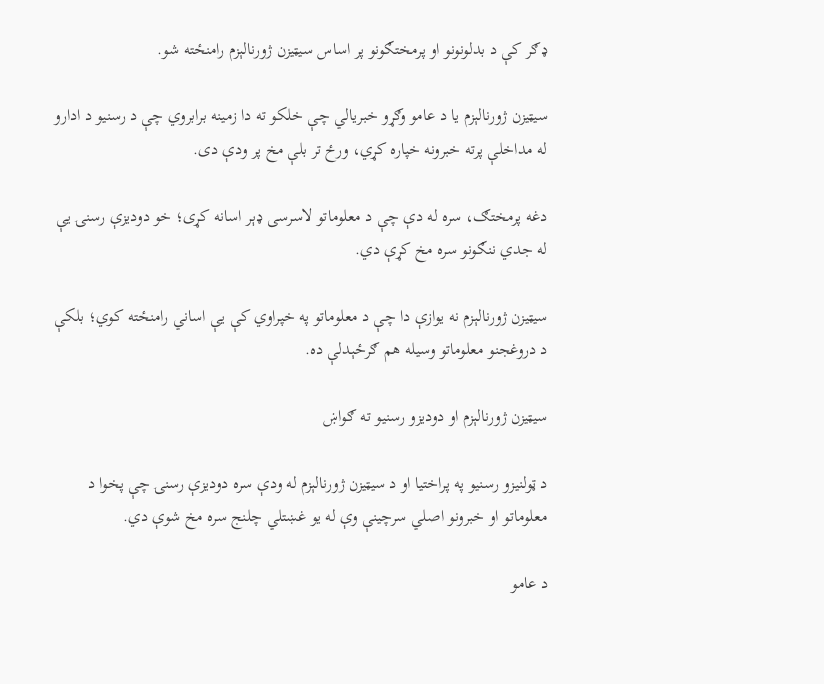ډګر کې د بدلونونو او پرمختګونو پر اساس سیټیزن ژورنالېزم رامنځته شو.

سیټیزن ژورنالېزم یا د عامو وګړو خبریالي چې خلکو ته دا زمینه برابروي چې د رسنیو د ادارو له مداخلې پرته خبرونه خپاره کړي، ورځ تر بلې مخ پر ودې دی.

دغه پرمختګ، سره له دې چې د معلوماتو لاسرسی ډېر اسانه کړی؛ خو دودیزې رسنۍ یې له جدي ننګونو سره مخ کړې دي.

سیټیزن ژورنالېزم نه یوازې دا چې د معلوماتو په خپراوي کې یې اساني رامنځته کوي؛ بلکې د دروغجنو معلوماتو وسیله هم ګرځېدلې ده.

سیټیزن ژورنالېزم او دودیزو رسنیو ته ګواښ

د ټولنیزو رسنیو په پراختیا او د سیټیزن ژورنالېزم له ودې سره دودیزې رسنۍ چې پخوا د معلوماتو او خبرونو اصلي سرچینې وې له یو غښتلي چلنج سره مخ شوې دي.

د عامو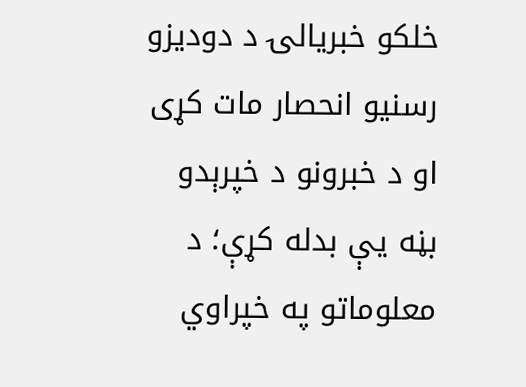خلکو خبریالۍ د دودیزو رسنیو انحصار مات کړی او د خبرونو د خپرېدو بڼه یې بدله کړې؛ د معلوماتو په خپراوي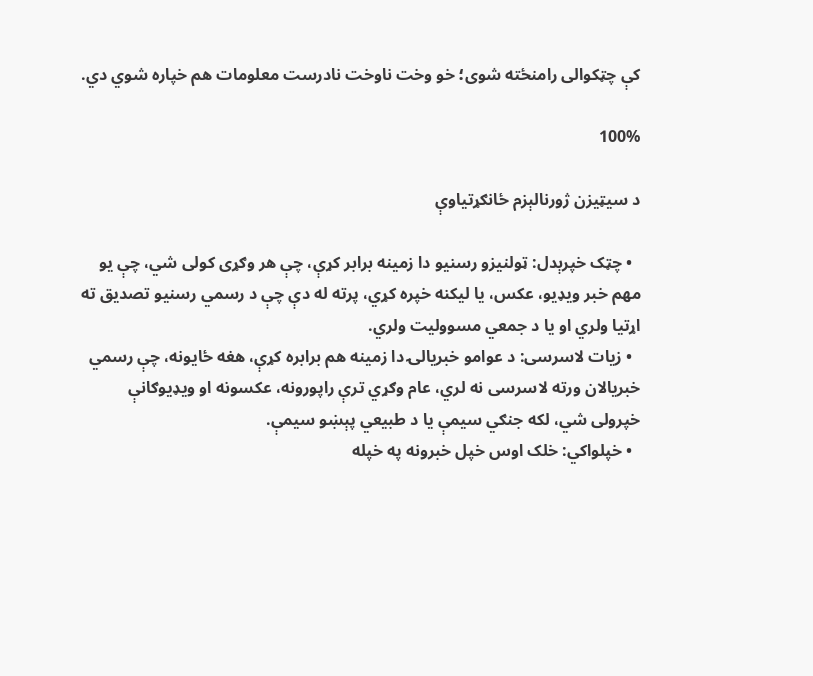کې چټکوالی رامنځته شوی؛ خو وخت ناوخت نادرست معلومات هم خپاره شوي دي.

100%

د سیټیزن ژورنالېزم ځانګړتیاوې

  • چټک خپرېدل: ټولنیزو رسنیو دا زمینه برابر کړې، چې هر وګړی کولی شي، چې یو مهم خبر ویډیو، عکس، یا لیکنه خپره کړي، پرته له دې چې د رسمي رسنیو تصدیق ته اړتیا ولري او یا د جمعي مسوولیت ولري.
  • زيات لاسرسی: د عوامو خبریالۍ دا زمینه هم برابره کړې، هغه ځایونه، چې رسمي خبریالان ورته لاسرسی نه لري، عام وګړي ترې راپورونه، عکسونه او ویډیوګانې خپرولی شي، لکه جنګي سیمې یا د طبیعي پېښو سیمې.
  • خپلواکي: خلک اوس خپل خبرونه په خپله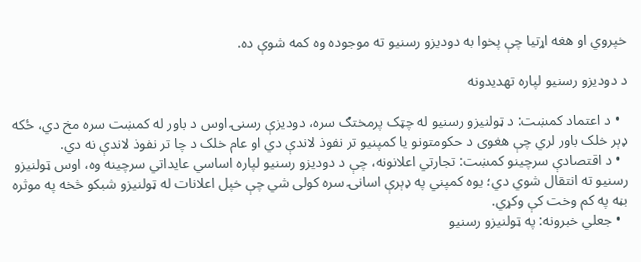خپروي او هغه اړتیا چې پخوا به دودیزو رسنیو ته موجوده وه کمه شوې ده.

د دودیزو رسنیو لپاره تهدیدونه

  • د اعتماد کمښت: د ټولنیزو رسنیو له چټک پرمختګ سره، دودیزې رسنۍ اوس د باور له کمښت سره مخ دي، ځکه ډېر خلک باور لري چې هغوی د حکومتونو یا کمپنیو تر نفوذ لاندې دي او عام خلک د چا تر نفوذ لاندې نه دي.
  • د اقتصادې سرچینو کمښت: تجارتي اعلانونه، چې د دودیزو رسنیو لپاره اساسي عایداتي سرچینه وه، اوس ټولنیزو رسنیو ته انتقال شوي دي؛ یوه کمپني په ډېرې اسانۍ سره کولی شي چې خپل اعلانات له ټولنیزو شبکو څخه په موثره بڼه په کم وخت کې وکړي.
  • جعلي خبرونه: په ټولنیزو رسنیو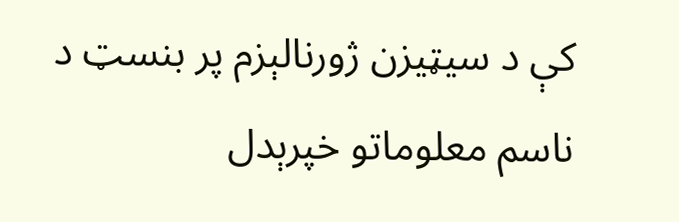کې د سیټیزن ژورنالېزم پر بنسټ د ناسم معلوماتو خپرېدل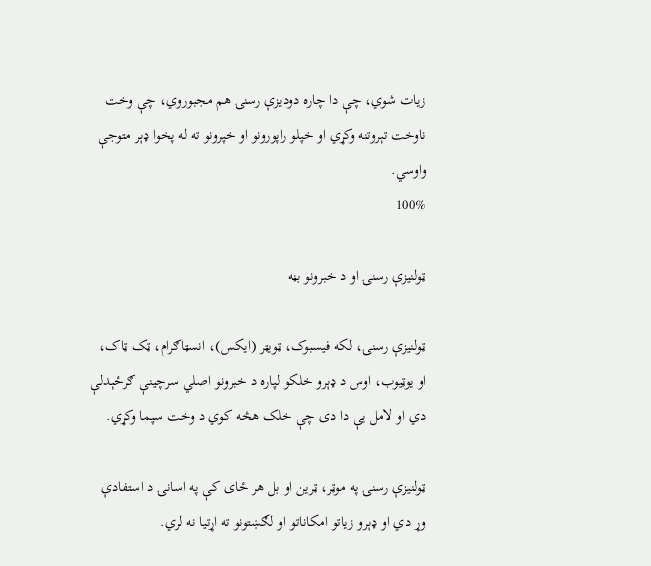زیات شوي، چې دا چاره دودیزې رسنۍ هم مجبوروي، چې وخت ناوخت تېروتنه وکړي او خپلو راپورونو او خپرونو ته له پخوا ډېر متوجې واوسي.
100%

ټولنیزې رسنۍ او د خبرونو بڼه

ټولنیزې رسنۍ، لکه فیسبوک، ټویټر (ایکس)، انسټاګرام، ټک ټاک، او یوټیوب، اوس د ډېرو خلکو لپاره د خبرونو اصلي سرچینې ګرځېدلې دي او لامل یې دا دی چې خلک هڅه کوي د وخت سپما وکړي.

ټولنیزې رسنۍ په موټر، ټرین او بل هر ځای کې په اسانۍ د استفادې وړ دي او ډېرو زیاتو امکاناتو او لګښتونو ته اړتیا نه لري.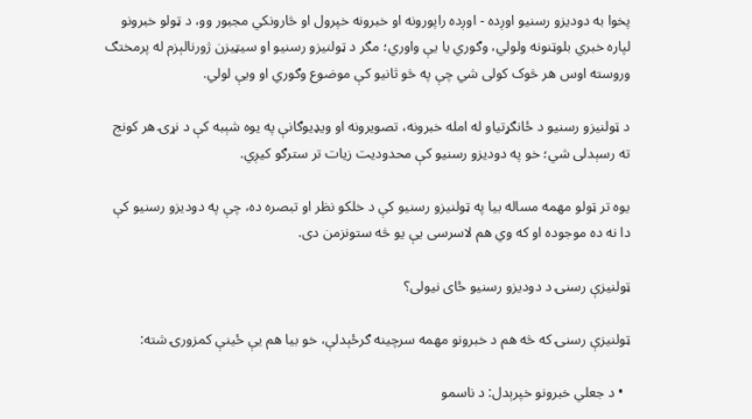پخوا به دودیزو رسنیو اوږده - اوږده راپورونه او خبرونه خپرول او څارونکي مجبور وو، د ټولو خبرونو لپاره خبري بلوټنونه ولولي، وګوري یا یې واوري؛ مګر د ټولنیزو رسنیو او سیټیزن ژورنالېزم له پرمختګ وروسته اوس هر څوک کولی شي چې په څو ثانیو کې موضوع وګوري او ویې لولي.

د ټولنیزو رسنیو د ځانګړتیاو له امله خبرونه، تصویرونه او ویډیوګانې په یوه شېبه کې د نړۍ هر کونج ته رسېدلی شي؛ خو په دودیزو رسنیو کې محدودیت زیات تر سترګو کیږي.

یوه تر ټولو مهمه مساله بیا په ټولنیزو رسنیو کې د خلکو نظر او تبصره ده، چې په دودیزو رسنیو کې دا نه ده موجوده او که وي هم لاسرسی یې یو څه ستونزمن دی.

ټولنیزې رسنۍ د دودیزو رسنیو ځای نیولی؟

ټولنیزې رسنۍ که څه هم د خبرونو مهمه سرچینه ګرځېدلې، خو بیا هم یې ځینې کمزورۍ شته:

  • د جعلي خبرونو خپرېدل: د ناسمو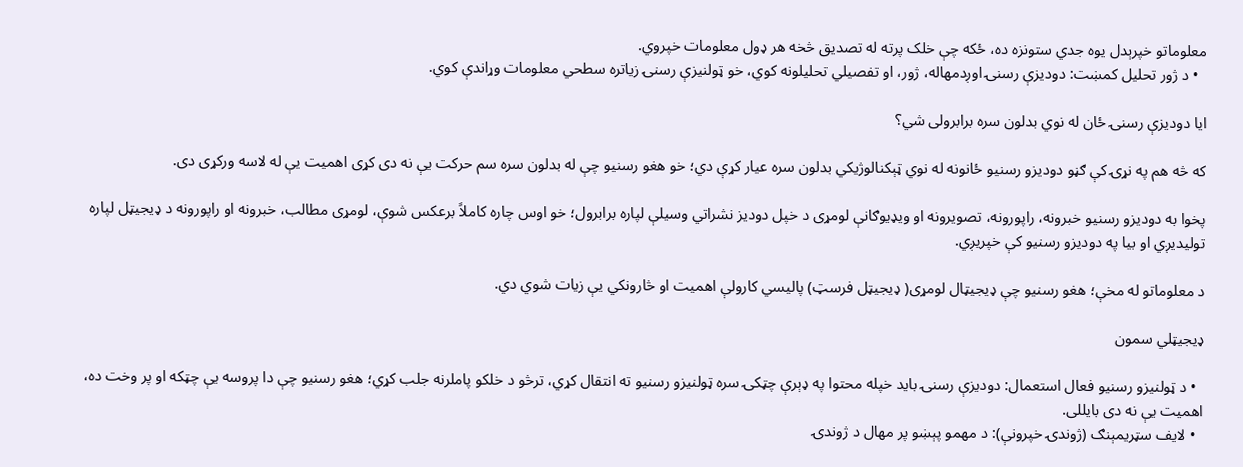معلوماتو خپرېدل یوه جدي ستونزه ده، ځکه چې خلک پرته له تصدیق څخه هر ډول معلومات خپروي.
  • د ژور تحلیل کمښت: دودیزې رسنۍ اوږدمهاله، ژور، او تفصیلي تحلیلونه کوي، خو ټولنیزې رسنۍ زیاتره سطحي معلومات وړاندې کوي.

ایا دودیزې رسنۍ ځان له نوي بدلون سره برابرولی شي؟

که څه هم په نړۍ کې ګڼو دودیزو رسنیو ځانونه له نوي ټېکنالوژیکي بدلون سره عیار کړې دي؛ خو هغو رسنیو چې له بدلون سره سم حرکت یې نه دی کړی اهمیت یې له لاسه ورکړی دی.

پخوا به دودیزو رسنیو خبرونه، راپورونه، تصویرونه او ویډیوګانې لومړی د خپل دودیز نشراتي وسیلې لپاره برابرول؛ خو اوس چاره کاملاً برعکس شوې، لومړی مطالب، خبرونه او راپورونه د ډیجیټل لپاره تولیديږي او بیا په دودیزو رسنیو کې خپریږي.

د معلوماتو له مخې؛ هغو رسنیو چې ډیجیټال لومړی( ډیجیټل فرسټ) پالیسي کارولې اهمیت او څارونکي یې زیات شوي دي.

ډیجیټلي سمون

  • د ټولنیزو رسنیو فعال استعمال: دودیزې رسنۍ باید خپله محتوا په ډېرې چټکۍ سره ټولنیزو رسنیو ته انتقال کړي، ترڅو د خلکو پاملرنه جلب کړي؛ هغو رسنیو چې دا پروسه یې چټکه او پر وخت ده، اهمیت یې نه دی بایللی.
  • لایف سټریمېنګ (ژوندۍ خپرونې): د مهمو پېښو پر مهال د ژوندۍ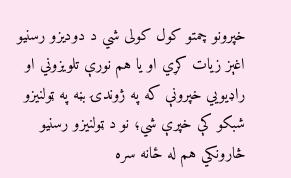خپرونو چمتو کول کولی شي د دودیزو رسنیو اغېز زیات کړي او یا هم نورې تلویزوني او راډیويي خپرونې که په ژوندۍ بڼه په ټولنیزو شبکو کې خپرې شي؛ نو د ټولنیزو رسنیو څارونکي هم له ځانه سره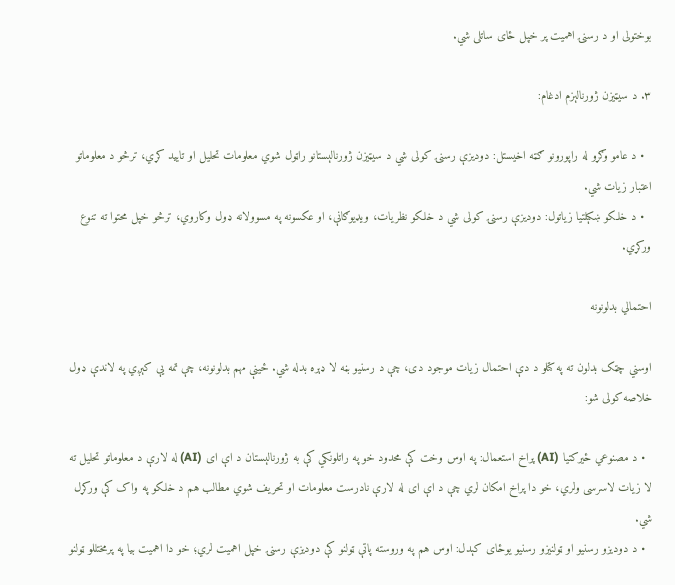بوختولی او د رسنۍ اهمیت پر خپل ځای ساتلی شي.

۳. د سیټیزن ژورنالېزم ادغام:

  • د عامو وګړو له راپورونو ګټه اخیستل: دودیزې رسنۍ کولی شي د سیټیزن ژورنالېستانو راټول شوي معلومات تحلیل او تایید کړي، ترڅو د معلوماتو اعتبار زیات شي.
  • د خلکو ښکېلتیا زیاتول: دودیزې رسنۍ کولی شي د خلکو نظریات، ویډیوګانې، او عکسونه په مسوولانه ډول وکاروي، ترڅو خپل محتوا ته تنوع ورکړي.

احتمالي بدلونونه

اوسني چټک بدلون ته په کتلو د دې احتمال زیات موجود دی، چې د رسنیو بڼه لا ډېره بدله شي. ځینې مهم بدلونونه، چې تمه یې کېږي په لاندې ډول خلاصه کولی شو:

  • د مصنوعي ځیرکتیا (AI) پراخ استعمال: په اوس وخت کې محدود خو په راتلونکي کې به ژورنالېستان د اې ای (AI) له لارې د معلوماتو تحلیل ته لا زیات لاسرسی ولري، خو دا پراخ امکان لري چې د اې ای له لارې نادرست معلومات او تحریف شوي مطالب هم د خلکو په واک کې ورکړل شي.
  • د دودیزو رسنیو او ټولنیزو رسنیو یوځای کېدل: اوس هم په وروسته پاتې ټولنو کې دودیزې رسنۍ خپل اهمیت لري؛ خو دا اهمیت بیا په پرمختللو ټولنو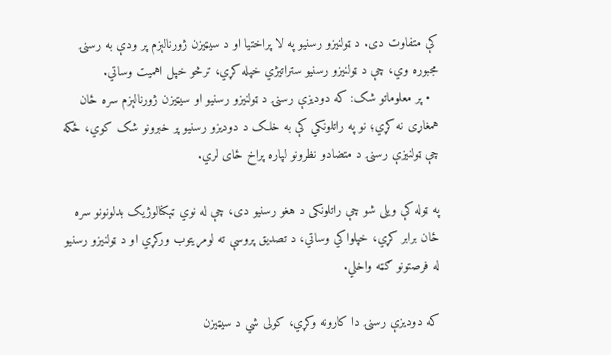کې متفاوت دی. د ټولنیزو رسنیو په لا پراختیا او د سیټیزن ژورنالېزم پر ودې به رسنۍ مجبوره وي، چې د ټولنیزو رسنیو ستراتیژي خپله کړي، ترڅو خپل اهمیت وساتي.
  • پر معلوماتو شک: که دودیزې رسنۍ د ټولنیزو رسنیو او سیټیزن ژورنالېزم سره ځان همغاړی نه کړي؛ نو په راتلونکي کې به خلک د دودیزو رسنیو پر خبرونو شک کوي، ځکه چې ټولنیزې رسنۍ د متضادو نظرونو لپاره پراخ ځای لري.

په ټوله کې ویلی شو چې راتلونکی د هغو رسنیو دی، چې له نوي ټېکنالوژيک بدلونونو سره ځان برابر کړي، خپلواکي وساتي، د تصدیق پروسې ته لومړیتوب ورکړي او د ټولنیزو رسنیو له فرصتونو ګټه واخلي.

که دودیزې رسنۍ دا کارونه وکړي، کولی شي د سیټیزن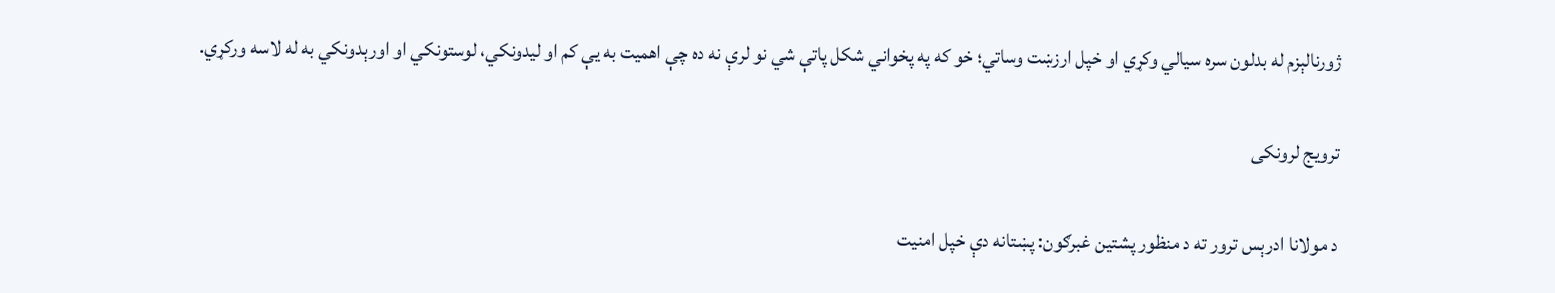ژورنالېزم له بدلون سره سیالي وکړي او خپل ارزښت وساتي؛ خو که په پخواني شکل پاتې شي نو لرې نه ده چې اهمیت به یې کم او لیدونکي، لوستونکي او اورېدونکي به له لاسه ورکړي.

ترویج لرونکی

د مولانا ادرېس ترور ته د منظور پشتین غبرګون: پښتانه دې خپل امنیت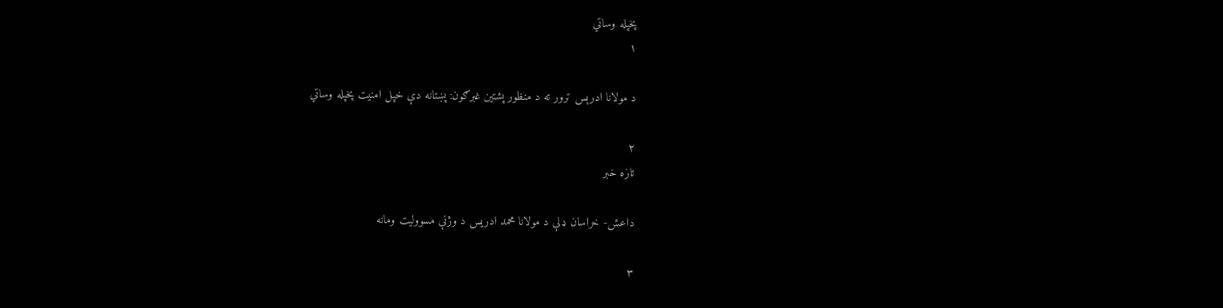پخپله وساتي
۱

د مولانا ادرېس ترور ته د منظور پشتین غبرګون: پښتانه دې خپل امنیت پخپله وساتي

۲
تازه خبر

داعش- خراسان ډلې د مولانا محمد ادریس د وژنې مسوولیت ومانه

۳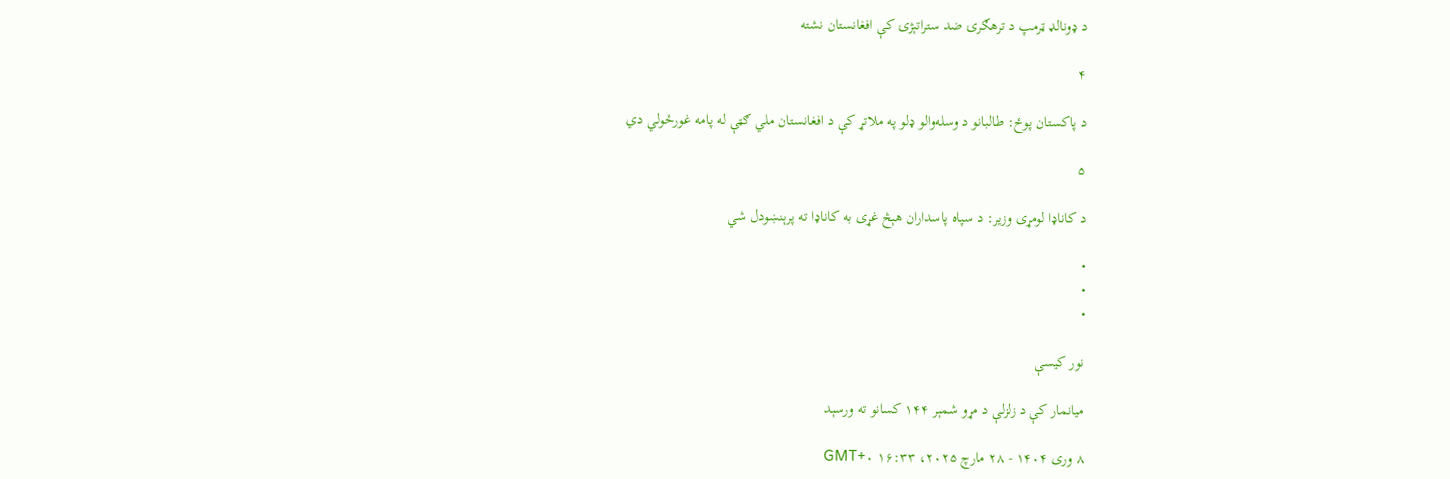د ډونالډ ټرمپ د ترهګرۍ ضد ستراتېژۍ کې افغانستان نشته

۴

د پاکستان پوځ: طالبانو د وسله‌والو ډلو په ملاتړ کې د افغانستان ملي ګټې له پامه غورځولي دي

۵

د کاناډا لومړی وزیر: د سپاه پاسداران هېڅ غړی به کاناډا ته پرېنښودل شي

•
•
•

نور کیسې

میانمار کې د زلزلې د مړو شمېر ۱۴۴ کسانو ته ورسېد

۸ وری ۱۴۰۴ - ۲۸ مارچ ۲۰۲۵، ۱۶:۳۳ GMT+۰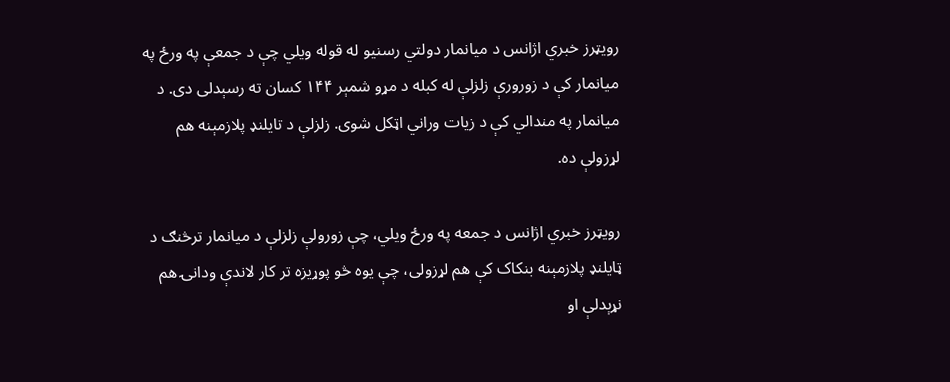رويټرز خبري اژانس د میانمار دولتي رسنيو له قوله ويلي چې د جمعې په ورځ په میانمار کې د زورورې زلزلې له کبله د مړو شمېر ۱۴۴ کسان ته رسېدلی دی. د میانمار په مندالي کې د زيات وراني اټکل شوی. زلزلې د تایلنډ پلازمېنه هم لړزولې ده.

رويټرز خبري اژانس د جمعه په ورځ ويلي، چې زورولې زلزلې د میانمار ترڅنګ د ټايلنډ پلازمېنه بنکاک کې هم لړزولی، چې یوه څو پوړيزه تر کار لاندې ودانۍ هم نړېدلې او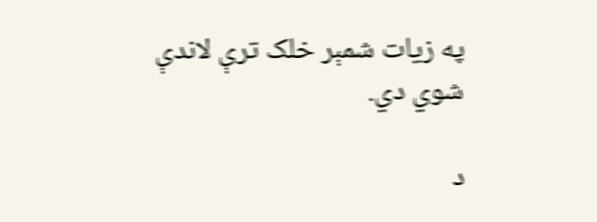په زيات شمېر خلک ترې لاندې شوي دي.

د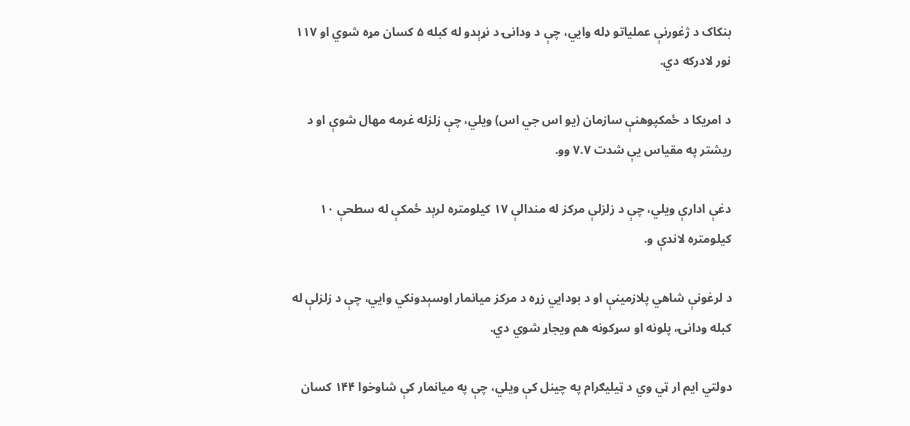بنکاک د ژغورنې عملياتو ډله وايي، چې د ودانۍ د نړېدو له کبله ۵ کسان مړه شوي او ۱۱۷ نور لادرکه دي.

د امریکا د ځمکپوهنې سازمان (یو اس جي اس) ویلي، چې زلزله غرمه مهال شوې او د ریشتر په مقیاس يې شدت ۷.۷ وو.

دغې ادارې ويلي، چې د زلزلې مرکز له مندالې ۱۷ کيلومتره لرېد ځمکې له سطحې ۱۰ کيلومتره لاندې و.

د لرغونې شاهي پلازمينې او د بودايي زړه د مرکز ميانمار اوسېدونکي وايي، چې د زلزلې له کبله ودانۍ، پلونه او سړکونه هم ویجاړ شوي دي.

دولتي ایم ار ټي وي د ټيلیګرام په چینل کې ویلي، چې په میانمار کې شاوخوا ۱۴۴ کسان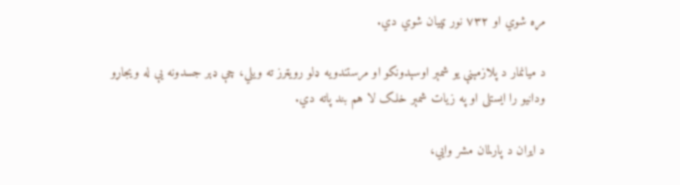مړه شوي او ۷۳۲ نور ټپيان شوي دي.

د میانمار د پلازمېنې یو شمېر اوسېدونکو او مرستندویه ډلو رويټرز ته ویلي، چې ډېر جسدونه يې له ویجاړو ودانیو را ایستلی او په زيات شمېر خلک لا هم بند پاته دي.

د ایران د پارلمان مشر وايي،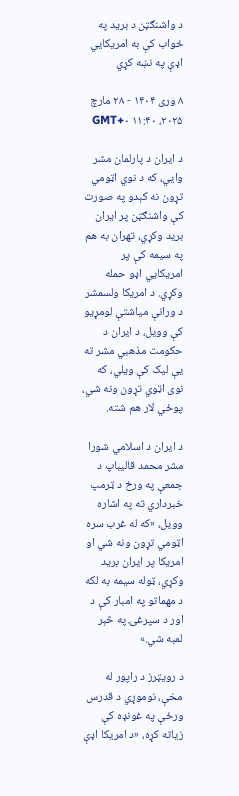د واشنګټن د برید په ځواب کې به امریکایي اډې په نښه کړي

۸ وری ۱۴۰۴ - ۲۸ مارچ ۲۰۲۵، ۱۱:۴۰ GMT+۰

د ایران د پارلمان مشر وايي، که د نوي اټومي تړون نه کېدو په صورت کې واشنګټن پر ایران برید وکړي، تهران به هم په سیمه کې پر امریکايي اډو حمله وکړي. د امریکا ولسمشر د ورانې میاشتې لومړیو کې وویل، د ایران د حکومت مذهبي مشر ته یې لیک کې ویلي، که نوی اټوي تړون ونه شي، پوځي لار هم شته.

د ایران د اسلامي شورا مشر محمد قالیباپ د جمعې په ورځ د ټرمپ خبرداري ته په اشاره وویل، «که له غرب سره اټومي تړون ونه شي او امریکا پر ایران برید وکړي، ټوله سیمه به لکه د مهماتو په امبار کې د اور د سپرغۍ په څېر لمبه شي.»

د رویټرز د راپور له مخې، نوموړي د قدرس ورځې په غونډه کې زیاته کړه، «د امریکا اډې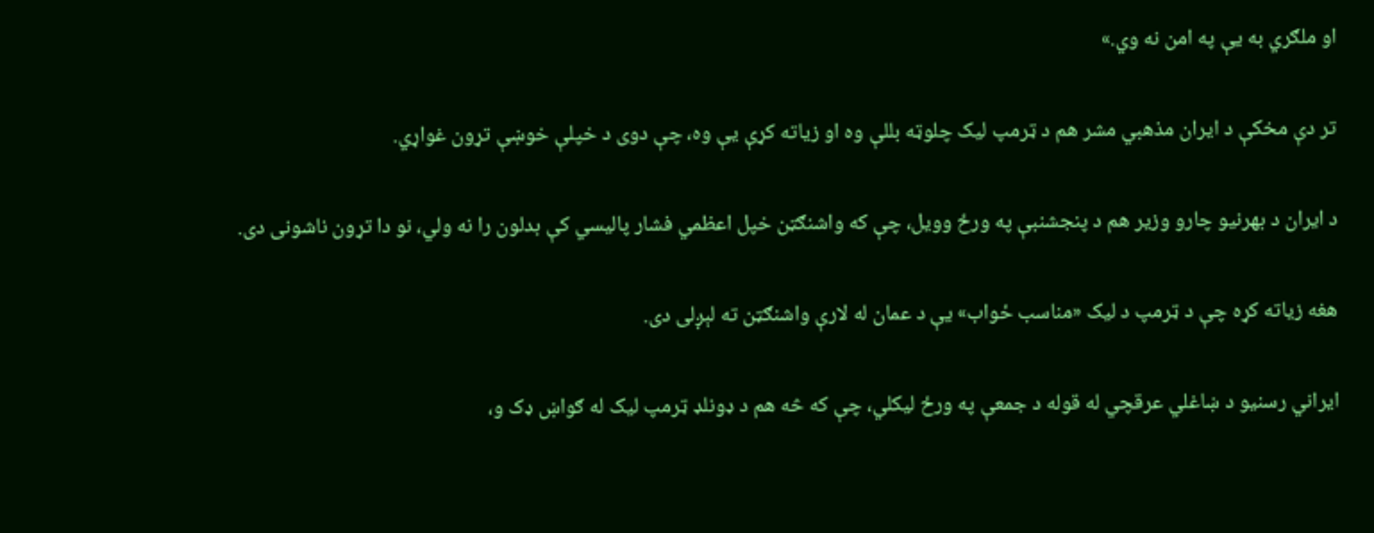او ملګري به یې په امن نه وي.»

تر دې مخکې د ایران مذهبي مشر هم د ټرمپ لیک چلوټه بللې وه او زیاته کړې یې وه، چې دوی د خپلې خوښې تړون غواړي.

د ایران د بهرنیو چارو وزیر هم د پنجشنبې په ورځ وویل، چې که واشنګټن خپل اعظمي فشار پالیسي کې بدلون را نه ولي، نو دا تړون ناشونی دی.

هغه زیاته کړه چې د ټرمپ د لیک «مناسب ځواب» یې د عمان له لارې واشنګټن ته لېږلی دی.

ایراني رسنیو د ښاغلي عرقچي له قوله د جمعې په ورځ لیکلي، چې که څه هم د ډونلډ ټرمپ لیک له ګواښ ډک و،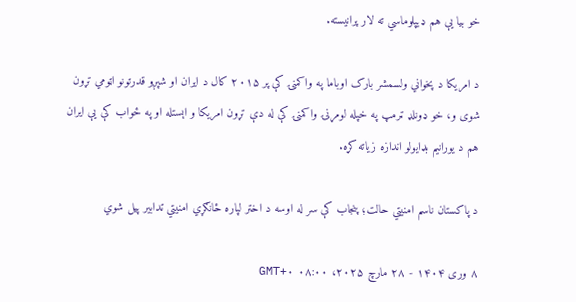خو بیا یې هم ډیپلوماسي ته لار پرانیسته.

د امریکا د پخواني ولسمشر بارک اوباما په واکمنۍ کې پر ۲۰۱۵ کال د ایران او شپږو قدرتونو اټومي تړون شوی و، خو ډونلډ ټرمپ په خپله لومړنۍ واکمنۍ کې له دې تړون امریکا و اېستله او په ځواب کې یې ایران هم د یورانیم بډایولو اندازه زیاته کړه.

د پاکستان ناسم امنیتي حالت؛ پنجاب کې سر له اوسه د اختر لپاره ځانګړي امنیتي‌ تدابیر پیل شوي

۸ وری ۱۴۰۴ - ۲۸ مارچ ۲۰۲۵، ۰۸:۰۰ GMT+۰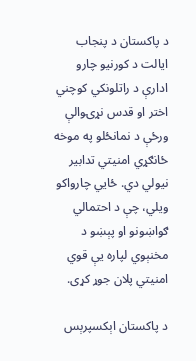د پاکستان د پنجاب ایالت د کورنیو چارو ادارې د راتلونکي کوچني اختر او قدس نړۍوالې ورځې د نمانځلو په موخه ځانګړي‌ امنیتي تدابیر نیولي دي. ځايي چارواکو ویلي، چې د احتمالي ګواښونو او پېښو د مخنېوي لپاره یې قوي امنیتي پلان جوړ کړی.

د پاکستان اېکسپرېس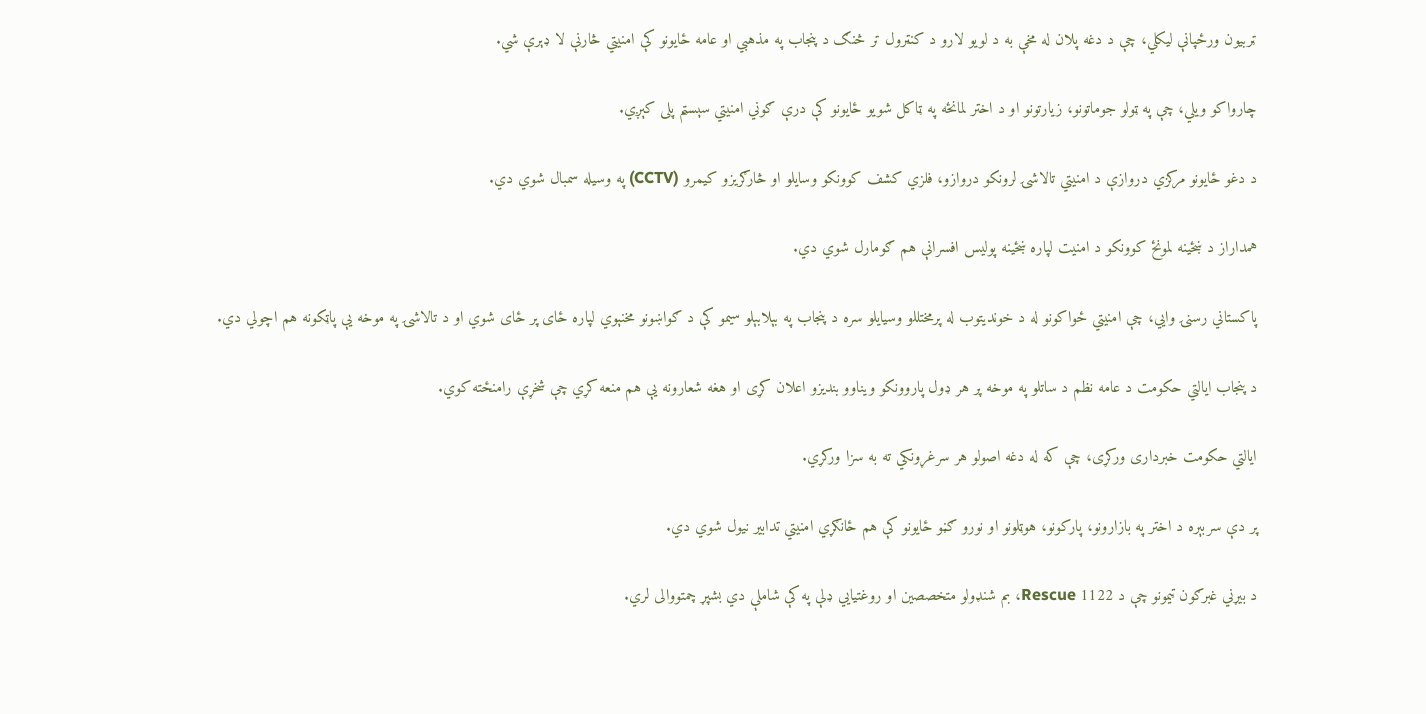ټربیون ورځپانې لیکلي، چې د دغه پلان له مخې به د لویو لارو د کنټرول تر څنګ د پنجاب په مذهبي او عامه ځایونو کې امنیتي څارنې لا ډېرې شي.

چارواکو ویلي، چې په ټولو جوماتونو، زیارتونو او د اختر لمانځه په ټاکل شویو ځایونو کې درې ګوني امنیتي سېسټم پلی کېږي.

د دغو ځایونو مرکزي دروازې د امنیتي تالاشۍ لرونکو دروازو، فلزي کشف کوونکو وسایلو او څارګریزو کیمرو (CCTV) په وسیله سمبال شوي دي.

همداراز د ښځینه لمونځ‌ کوونکو د امنیت لپاره ښځینه پولیس افسرانې هم ګومارل شوي دي.

پاکستاني رسنۍ وایي، چې امنیتي ځواکونو له د خوندیتوب له پرمختللو وسیایلو سره د پنجاب په بېلابېلو سیمو کې د ګواښونو مخنېوي لپاره ځای پر ځای شوي او د تالاشۍ په موخه یې پاټکونه هم اچولي دي.

د پنجاب ایالتي حکومت د عامه نظم د ساتلو په موخه پر هر ډول پاروونکو ویناوو بندیزو اعلان کړی او هغه شعارونه یې هم منعه کړي‌ چې شخړې رامنځته کوي.

ایالتي حکومت خبرداری ورکړی، چې که له دغه اصولو هر سرغړونکي ته به سزا ورکړي.

پر دې سربېره د اختر په بازارونو، پارکونو، هوټلونو او نورو ګڼو ځایونو کې هم ځانګړي امنیتي تدابیر نیول شوي دي.

د بیړني غبرګون ټیمونو چې د Rescue 1122، بم شنډولو متخصصین او روغتیايي ډلې په کې شاملې دي بشپړ چمتووالی لري.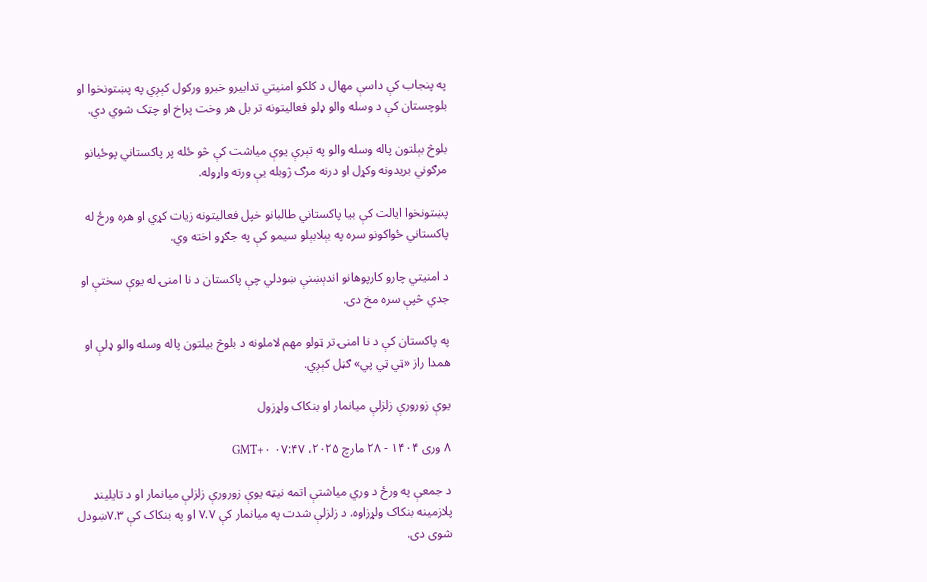په پنجاب کې داسې مهال د کلکو امنیتي تدابیرو خبرو ورکول کېږي په پښتونخوا او بلوچستان کې د وسله والو ډلو فعالیتونه تر بل هر وخت پراخ او چټک شوي دي.

بلوڅ بېلتون پاله وسله والو په تېرې یوې میاشت کې څو ځله پر پاکستاني پوځیانو مرګوني بریدونه وکړل او درنه مرګ ژوبله یې ورته واړوله.

پښتونخوا ایالت کې بیا پاکستاني طالبانو خپل فعالیتونه زیات کړي او هره ورځ له پاکستاني ځواکونو سره په بېلابېلو سیمو کې په جګړو اخته وي.

د امنیتي چارو کارپوهانو اندېښنې ښودلي چې پاکستان د نا امنۍ له یوې سختې او جدي څپې سره مخ دی.

په پاکستان کې د نا امنۍ تر ټولو مهم لاملونه د بلوڅ بیلتون پاله وسله والو ډلې او همدا راز «ټي ټي پي» ګڼل کېږي.

یوې زورورې زلزلې میانمار او بنکاک ولړزول

۸ وری ۱۴۰۴ - ۲۸ مارچ ۲۰۲۵، ۰۷:۴۷ GMT+۰

د جمعې په ورځ د وري میاشتې اتمه نیټه یوې زورورې زلزلې میانمار او د تایلینډ پلازمینه بنکاک ولړزاوه. د زلزلې شدت په میانمار کې ۷.۷ او په بنکاک کې ۷.۳ښودل شوی دی.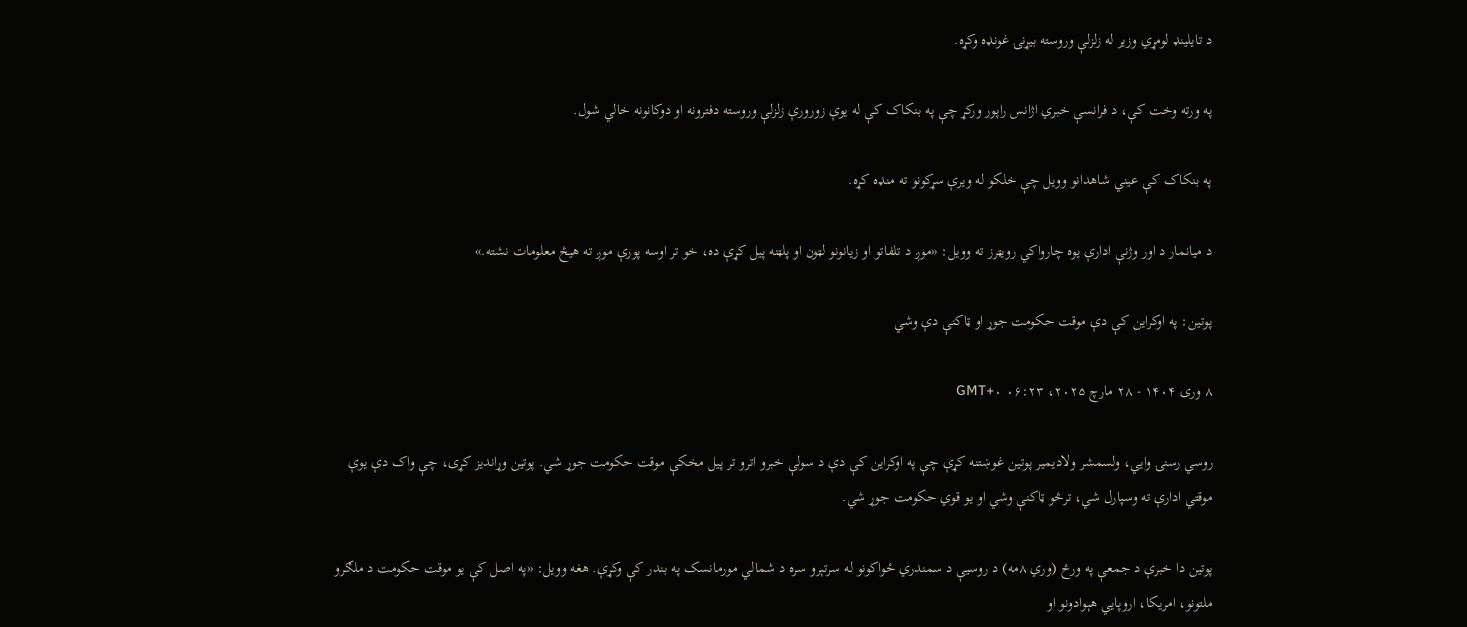د تایلینډ لومړي وزیر له زلزلې وروسته بیړنۍ غونډه وکړه.

په ورته وخت کې، د فرانسې خبري اژانس راپور ورکړ چې په بنکاک کې له یوې زورورې زلزلې وروسته دفترونه او دوکانونه خالي شول.

په بنکاک کې عیني شاهدانو وویل چې خلکو له ویرې سړکونو ته منډه کړه.

د میانمار د اور وژنې ادارې یوه چارواکي رویټرز ته وویل: «موږ د تلفاتو او زیانونو لټون او پلټنه پیل کړې ده، خو تر اوسه پورې موږ ته هیڅ معلومات نشته.»

پوتین: په اوکراین کې دې موقت حکومت جوړ او ټاکنې دې وشي

۸ وری ۱۴۰۴ - ۲۸ مارچ ۲۰۲۵، ۰۶:۲۳ GMT+۰

روسي رسنۍ وايي، ولسمشر ولادیمیر پوتین غوښتنه کړې چې په اوکراین کې دې د سولې خبرو اترو تر پیل مخکې موقت حکومت جوړ شي. پوتین وړاندیز کړی، چې واک دې یوې موقتي ادارې ته وسپارل شي، ترڅو ټاکنې وشي او یو قوي حکومت جوړ شي.

پوتین دا خبرې د جمعې په ورځ (وري ۸مه) د روسیې د سمندري ځواکونو له سرتېرو سره د شمالي مورمانسک په بندر کې وکړې. هغه وویل: «په اصل کې یو موقت حکومت د ملګرو ملتونو، امریکا، اروپایي هېوادونو او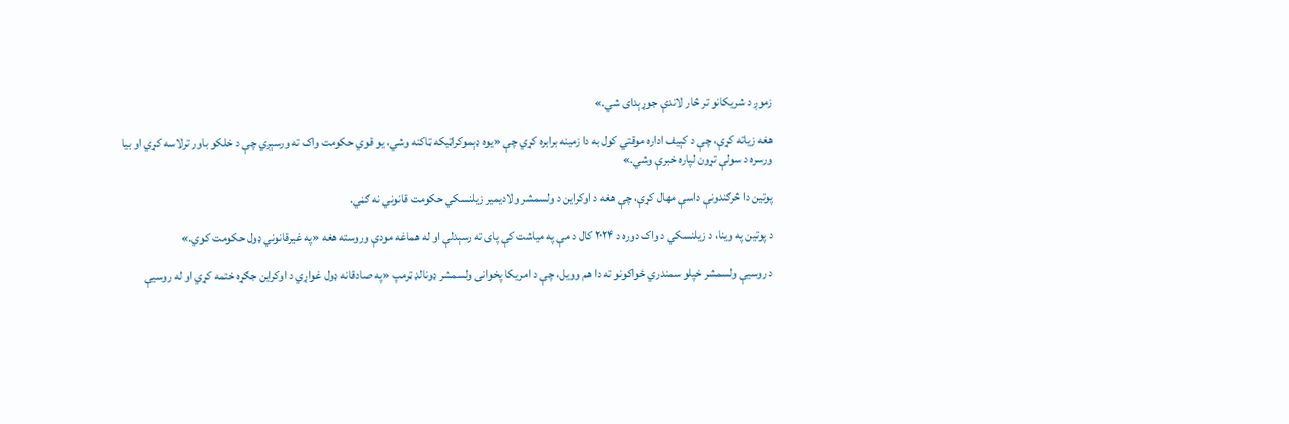زموږ د شریکانو تر څار لاندې جوړېدای شي.»

هغه زیاته کړې، چې د کېیف اداره موقتي کول به دا زمینه برابره کړي چې «یوه ډېموکراټیکه ټاکنه وشي، یو قوي حکومت واک ته ورسېږي چې د خلکو باور ترلاسه کړي او بیا ورسره د سولې تړون لپاره خبرې وشي.»

پوتین دا څرګندونې داسې مهال کړې، چې هغه د اوکراین د ولسمشر ولادیمیر زیلنسکي حکومت قانوني نه ګڼي.

د پوتین په وینا، د زیلنسکي د واک دوره د ۲۰۲۴ کال د مې په میاشت کې پای ته رسېدلې او له هماغه مودې وروسته هغه «په غیرقانوني ډول حکومت کوي.»

د روسیې ولسمشر خپلو سمندري ځواکونو ته دا هم وویل، چې د امریکا پخوانی ولسمشر ډونالډ ټرمپ «په صادقانه ډول غواړي د اوکراین جګړه ختمه کړي او له روسیې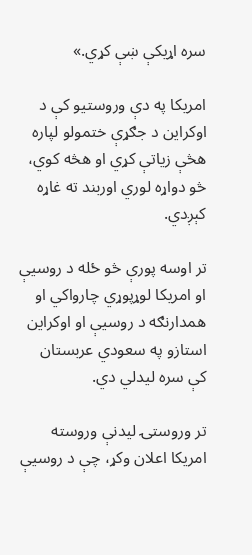سره اړیکې ښې کړي.»

امریکا په دې وروستیو کې د اوکراین د جګړې ختمولو لپاره هڅې زیاتې کړي او هڅه کوي، څو دواړه لوري اوربند ته غاړه کېږدي.

تر اوسه پورې څو ځله د روسیې او امریکا لوړپوړي چارواکي او همدارنګه د روسیې او اوکراین استازو په سعودي عربستان کې سره لیدلي دي.

تر وروستۍ لیدنې وروسته امریکا اعلان وکړ، چې د روسیې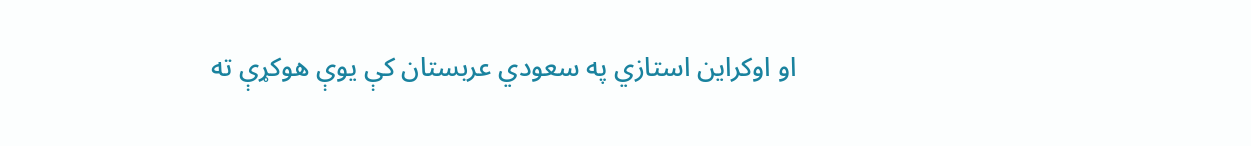او اوکراین استازي په سعودي عربستان کې یوې هوکړې ته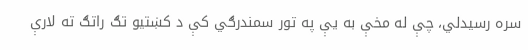سره رسیدلي، چې له مخې به یې په تور سمندرګي کې د کښتیو تګ راتګ ته لارې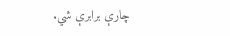چارې برابرې شي.